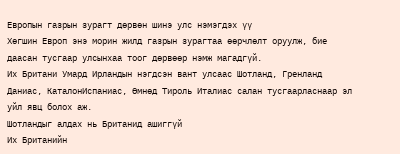Европын газрын зурагт дөрвөн шинэ улс нэмэгдэх үү
Хөгшин Европ энэ морин жилд газрын зурагтаа өөрчлөлт оруулж, бие даасан тусгаар улсынхаа тоог дөрвөөр нэмж магадгүй.
Их Британи Умард Ирландын нэгдсэн вант улсаас Шотланд, Гренланд Даниас, КаталонИспаниас, Өмнөд Тироль Италиас салан тусгаарласнаар эл уйл явц болох аж.
Шотландыг алдах нь Британид ашиггүй
Их Британийн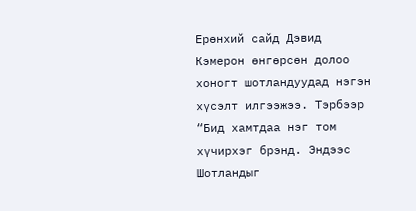Ерөнхий сайд Дэвид Кэмерон өнгөрсөн долоо хоногт шотландуудад нэгэн хүсэлт илгээжээ. Тэрбээр “Бид хамтдаа нэг том хүчирхэг брэнд. Эндээс Шотландыг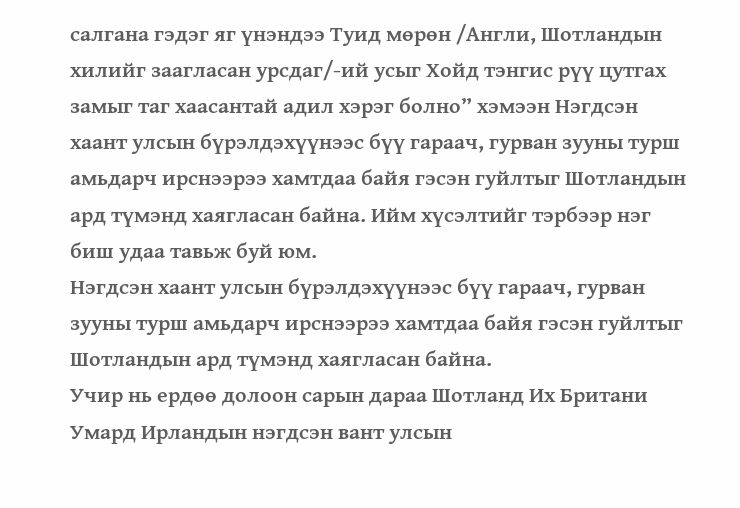салгана гэдэг яг үнэндээ Туид мөрөн /Англи, Шотландын хилийг заагласан урсдаг/-ий усыг Хойд тэнгис рүү цутгах замыг таг хаасантай адил хэрэг болно” хэмээн Нэгдсэн хаант улсын бүрэлдэхүүнээс бүү гараач, гурван зууны турш амьдарч ирснээрээ хамтдаа байя гэсэн гуйлтыг Шотландын ард түмэнд хаягласан байна. Ийм хүсэлтийг тэрбээр нэг биш удаа тавьж буй юм.
Нэгдсэн хаант улсын бүрэлдэхүүнээс бүү гараач, гурван зууны турш амьдарч ирснээрээ хамтдаа байя гэсэн гуйлтыг Шотландын ард түмэнд хаягласан байна.
Учир нь ердөө долоон сарын дараа Шотланд Их Британи Умард Ирландын нэгдсэн вант улсын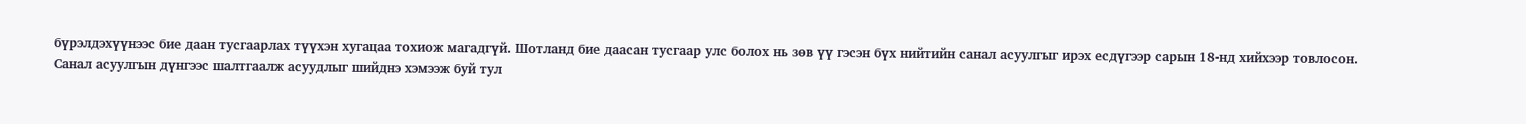бүрэлдэхүүнээс бие даан тусгаарлах түүхэн хугацаа тохиож магадгүй. Шотланд бие даасан тусгаар улс болох нь зөв үү гэсэн бүх нийтийн санал асуулгыг ирэх есдүгээр сарын 18-нд хийхээр товлосон.
Санал асуулгын дүнгээс шалтгаалж асуудлыг шийднэ хэмээж буй тул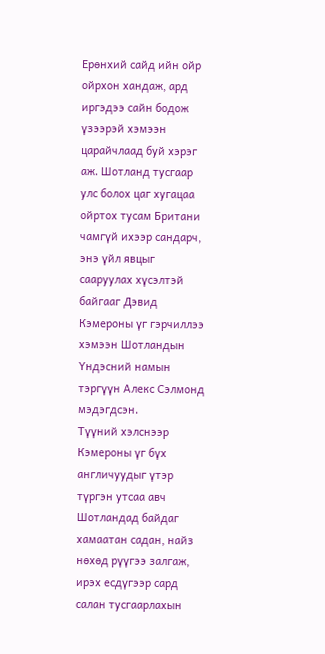Ерөнхий сайд ийн ойр ойрхон хандаж, ард иргэдээ сайн бодож үзээрэй хэмээн царайчлаад буй хэрэг аж. Шотланд тусгаар улс болох цаг хугацаа ойртох тусам Британи чамгүй ихээр сандарч, энэ үйл явцыг сааруулах хүсэлтэй байгааг Дэвид Кэмероны үг гэрчиллээ хэмээн Шотландын Үндэсний намын тэргүүн Алекс Сэлмонд мэдэгдсэн.
Түүний хэлснээр Кэмероны үг бүх англичуудыг үтэр түргэн утсаа авч Шотландад байдаг хамаатан садан, найз нөхөд рүүгээ залгаж, ирэх есдүгээр сард салан тусгаарлахын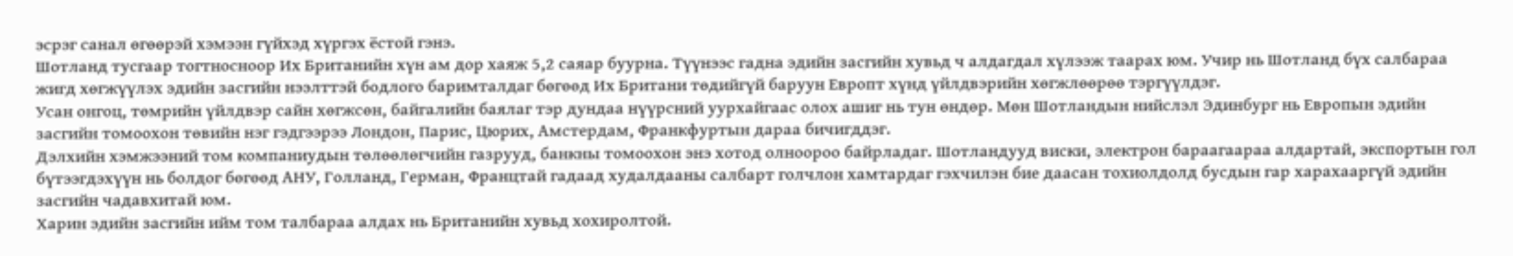эсрэг санал өгөөрэй хэмээн гүйхэд хүргэх ёстой гэнэ.
Шотланд тусгаар тогтносноор Их Британийн хүн ам дор хаяж 5,2 саяар буурна. Түүнээс гадна эдийн засгийн хувьд ч алдагдал хүлээж таарах юм. Учир нь Шотланд бүх салбараа жигд хөгжүүлэх эдийн засгийн нээлттэй бодлого баримталдаг бөгөөд Их Британи төдийгүй баруун Европт хүнд үйлдвэрийн хөгжлөөрөө тэргүүлдэг.
Усан онгоц, төмрийн үйлдвэр сайн хөгжсөн, байгалийн баялаг тэр дундаа нүүрсний уурхайгаас олох ашиг нь тун өндөр. Мөн Шотландын нийслэл Эдинбург нь Европын эдийн засгийн томоохон төвийн нэг гэдгээрээ Лондон, Парис, Цюрих, Амстердам, Франкфуртын дараа бичигддэг.
Дэлхийн хэмжээний том компаниудын төлөөлөгчийн газрууд, банкны томоохон энэ хотод олноороо байрладаг. Шотландууд виски, электрон бараагаараа алдартай, экспортын гол бүтээгдэхүүн нь болдог бөгөөд АНУ, Голланд, Герман, Францтай гадаад худалдааны салбарт голчлон хамтардаг гэхчилэн бие даасан тохиолдолд бусдын гар харахааргүй эдийн засгийн чадавхитай юм.
Харин эдийн засгийн ийм том талбараа алдах нь Британийн хувьд хохиролтой.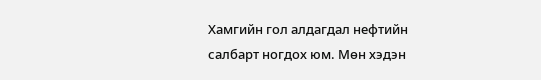Хамгийн гол алдагдал нефтийн салбарт ногдох юм. Мөн хэдэн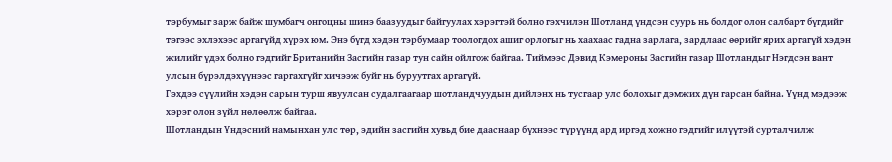тэрбумыг зарж байж шумбагч онгоцны шинэ баазуудыг байгуулах хэрэгтэй болно гэхчилэн Шотланд үндсэн суурь нь болдог олон салбарт бүгдийг тэгээс эхлэхээс аргагүйд хүрэх юм. Энэ бүгд хэдэн тэрбумаар тоологдох ашиг орлогыг нь хаахаас гадна зарлага, зардлаас өөрийг ярих аргагүй хэдэн жилийг үдэх болно гэдгийг Британийн Засгийн газар тун сайн ойлгож байгаа. Тиймээс Дэвид Кэмероны Засгийн газар Шотландыг Нэгдсэн вант улсын бүрэлдэхүүнээс гаргахгүйг хичээж буйг нь буруутгах аргагүй.
Гэхдээ сүүлийн хэдэн сарын турш явуулсан судалгаагаар шотландчуудын дийлэнх нь тусгаар улс болохыг дэмжих дүн гарсан байна. Үүнд мэдээж хэрэг олон зүйл нөлөөлж байгаа.
Шотландын Үндэсний намынхан улс төр, эдийн засгийн хувьд бие дааснаар бүхнээс түрүүнд ард иргэд хожно гэдгийг илүүтэй сурталчилж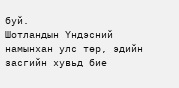буй.
Шотландын Үндэсний намынхан улс төр, эдийн засгийн хувьд бие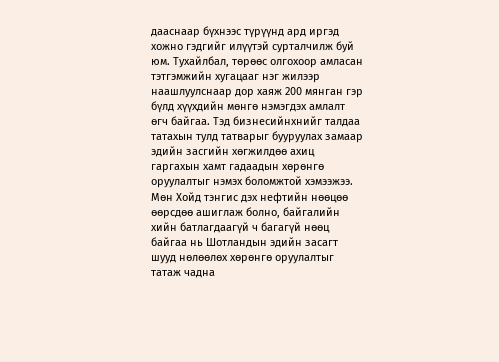дааснаар бүхнээс түрүүнд ард иргэд хожно гэдгийг илүүтэй сурталчилж буй юм. Тухайлбал, төрөөс олгохоор амласан тэтгэмжийн хугацааг нэг жилээр наашлуулснаар дор хаяж 200 мянган гэр бүлд хүүхдийн мөнгө нэмэгдэх амлалт өгч байгаа. Тэд бизнесийнхнийг талдаа татахын тулд татварыг бууруулах замаар эдийн засгийн хөгжилдөө ахиц гаргахын хамт гадаадын хөрөнгө оруулалтыг нэмэх боломжтой хэмээжээ.
Мөн Хойд тэнгис дэх нефтийн нөөцөө өөрсдөө ашиглаж болно, байгалийн хийн батлагдаагүй ч багагүй нөөц байгаа нь Шотландын эдийн засагт шууд нөлөөлөх хөрөнгө оруулалтыг татаж чадна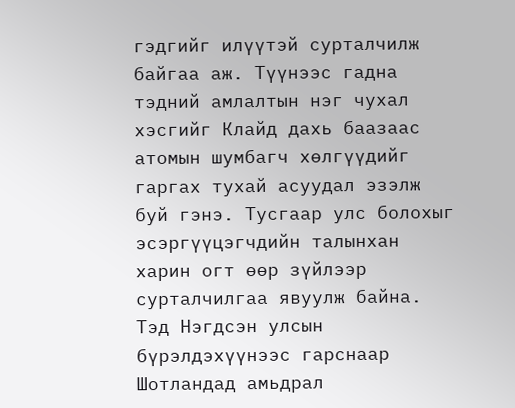гэдгийг илүүтэй сурталчилж байгаа аж. Түүнээс гадна тэдний амлалтын нэг чухал хэсгийг Клайд дахь баазаас атомын шумбагч хөлгүүдийг гаргах тухай асуудал эзэлж буй гэнэ. Тусгаар улс болохыг эсэргүүцэгчдийн талынхан харин огт өөр зүйлээр сурталчилгаа явуулж байна.
Тэд Нэгдсэн улсын бүрэлдэхүүнээс гарснаар Шотландад амьдрал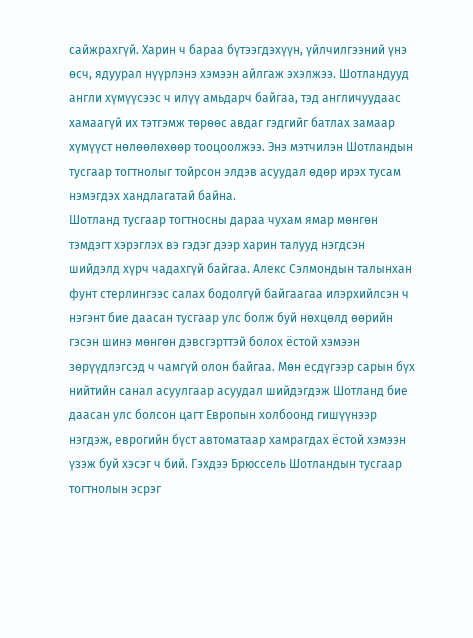сайжрахгүй. Харин ч бараа бүтээгдэхүүн, үйлчилгээний үнэ өсч, ядуурал нүүрлэнэ хэмээн айлгаж эхэлжээ. Шотландууд англи хүмүүсээс ч илүү амьдарч байгаа, тэд англичуудаас хамаагүй их тэтгэмж төрөөс авдаг гэдгийг батлах замаар хүмүүст нөлөөлөхөөр тооцоолжээ. Энэ мэтчилэн Шотландын тусгаар тогтнолыг тойрсон элдэв асуудал өдөр ирэх тусам нэмэгдэх хандлагатай байна.
Шотланд тусгаар тогтносны дараа чухам ямар мөнгөн тэмдэгт хэрэглэх вэ гэдэг дээр харин талууд нэгдсэн шийдэлд хүрч чадахгүй байгаа. Алекс Сэлмондын талынхан фунт стерлингээс салах бодолгүй байгаагаа илэрхийлсэн ч нэгэнт бие даасан тусгаар улс болж буй нөхцөлд өөрийн гэсэн шинэ мөнгөн дэвсгэрттэй болох ёстой хэмээн зөрүүдлэгсэд ч чамгүй олон байгаа. Мөн есдүгээр сарын бүх нийтийн санал асуулгаар асуудал шийдэгдэж Шотланд бие даасан улс болсон цагт Европын холбоонд гишүүнээр нэгдэж, еврогийн бүст автоматаар хамрагдах ёстой хэмээн үзэж буй хэсэг ч бий. Гэхдээ Брюссель Шотландын тусгаар тогтнолын эсрэг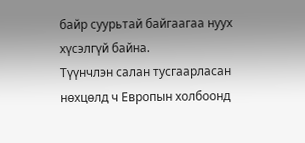байр суурьтай байгаагаа нуух хүсэлгүй байна.
Түүнчлэн салан тусгаарласан нөхцөлд ч Европын холбоонд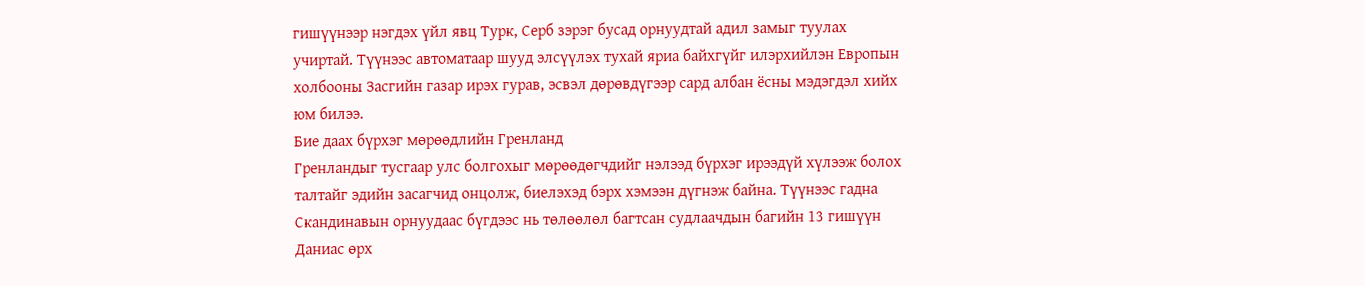гишүүнээр нэгдэх үйл явц Турк, Серб зэрэг бусад орнуудтай адил замыг туулах учиртай. Түүнээс автоматаар шууд элсүүлэх тухай яриа байхгүйг илэрхийлэн Европын холбооны Засгийн газар ирэх гурав, эсвэл дөрөвдүгээр сард албан ёсны мэдэгдэл хийх юм билээ.
Бие даах бүрхэг мөрөөдлийн Гренланд
Гренландыг тусгаар улс болгохыг мөрөөдөгчдийг нэлээд бүрхэг ирээдүй хүлээж болох талтайг эдийн засагчид онцолж, биелэхэд бэрх хэмээн дүгнэж байна. Түүнээс гадна Скандинавын орнуудаас бүгдээс нь төлөөлөл багтсан судлаачдын багийн 13 гишүүн Даниас өрх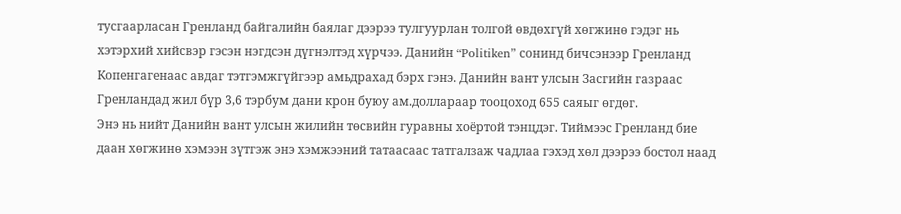тусгаарласан Гренланд байгалийн баялаг дээрээ тулгуурлан толгой өвдөхгүй хөгжинө гэдэг нь хэтэрхий хийсвэр гэсэн нэгдсэн дүгнэлтэд хүрчээ. Данийн “Politiken” сонинд бичсэнээр Гренланд Копенгагенаас авдаг тэтгэмжгүйгээр амьдрахад бэрх гэнэ. Данийн вант улсын Засгийн газраас Гренландад жил бүр 3,6 тэрбум дани крон буюу ам.доллараар тооцоход 655 саяыг өгдөг.
Энэ нь нийт Данийн вант улсын жилийн төсвийн гуравны хоёртой тэнцдэг. Тиймээс Гренланд бие даан хөгжинө хэмээн зүтгэж энэ хэмжээний татаасаас татгалзаж чадлаа гэхэд хөл дээрээ бостол наад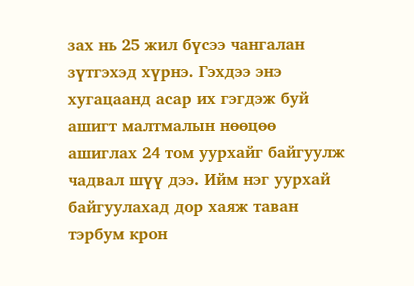зах нь 25 жил бүсээ чангалан зүтгэхэд хүрнэ. Гэхдээ энэ хугацаанд асар их гэгдэж буй ашигт малтмалын нөөцөө ашиглах 24 том уурхайг байгуулж чадвал шүү дээ. Ийм нэг уурхай байгуулахад дор хаяж таван тэрбум крон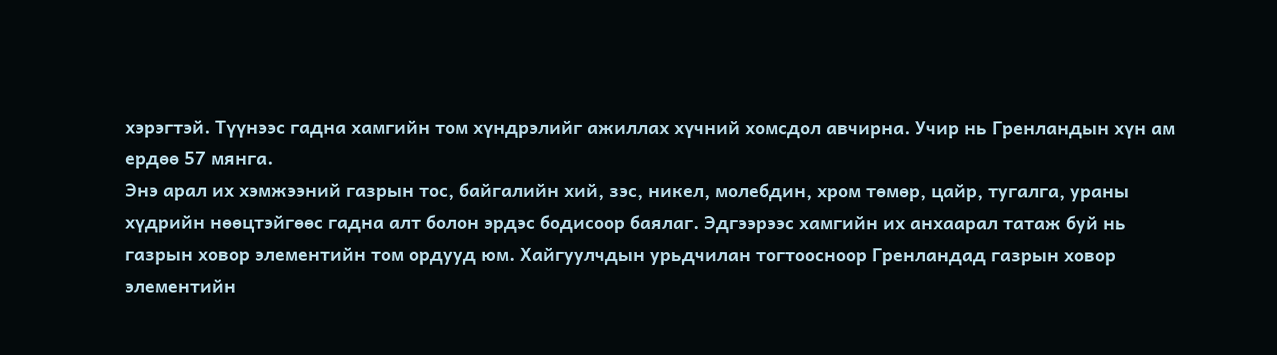хэрэгтэй. Түүнээс гадна хамгийн том хүндрэлийг ажиллах хүчний хомсдол авчирна. Учир нь Гренландын хүн ам ердөө 57 мянга.
Энэ арал их хэмжээний газрын тос, байгалийн хий, зэс, никел, молебдин, хром төмөр, цайр, тугалга, ураны хүдрийн нөөцтэйгөөс гадна алт болон эрдэс бодисоор баялаг. Эдгээрээс хамгийн их анхаарал татаж буй нь газрын ховор элементийн том ордууд юм. Хайгуулчдын урьдчилан тогтоосноор Гренландад газрын ховор элементийн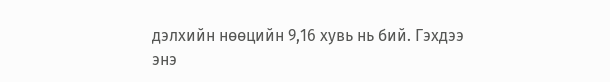дэлхийн нөөцийн 9,16 хувь нь бий. Гэхдээ энэ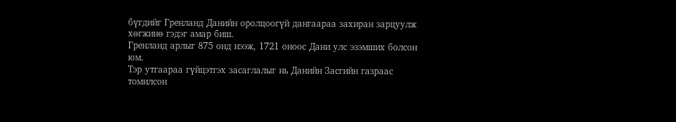бүгдийг Гренланд Данийн оролцоогүй дангаараа захиран зарцуулж хөгжинө гэдэг амар биш.
Гренланд арлыг 875 онд нээж, 1721 оноос Дани улс эзэмших болсон юм.
Тэр утгаараа гүйцэтгэх засаглалыг нь Данийн Засгийн газраас томилсон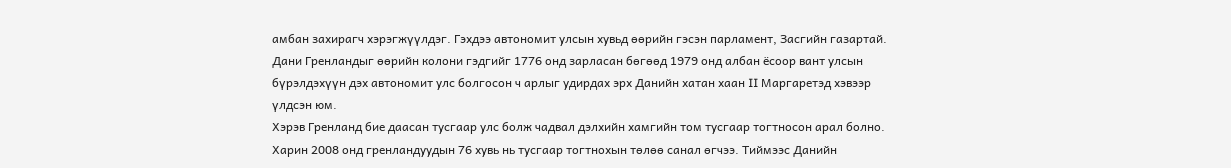амбан захирагч хэрэгжүүлдэг. Гэхдээ автономит улсын хувьд өөрийн гэсэн парламент, Засгийн газартай. Дани Гренландыг өөрийн колони гэдгийг 1776 онд зарласан бөгөөд 1979 онд албан ёсоор вант улсын бүрэлдэхүүн дэх автономит улс болгосон ч арлыг удирдах эрх Данийн хатан хаан II Маргаретэд хэвээр үлдсэн юм.
Хэрэв Гренланд бие даасан тусгаар улс болж чадвал дэлхийн хамгийн том тусгаар тогтносон арал болно.
Харин 2008 онд гренландуудын 76 хувь нь тусгаар тогтнохын төлөө санал өгчээ. Тиймээс Данийн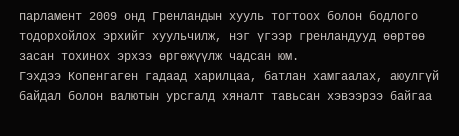парламент 2009 онд Гренландын хууль тогтоох болон бодлого тодорхойлох эрхийг хуульчилж, нэг үгээр гренландууд өөртөө засан тохинох эрхээ өргөжүүлж чадсан юм.
Гэхдээ Копенгаген гадаад харилцаа, батлан хамгаалах, аюулгүй байдал болон валютын урсгалд хяналт тавьсан хэвээрээ байгаа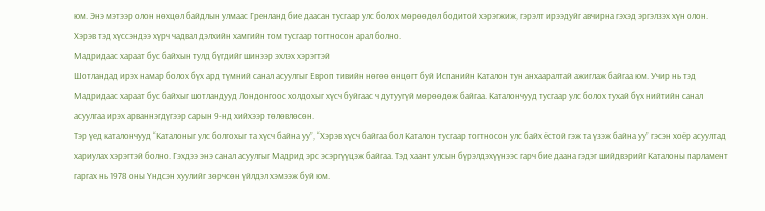юм. Энэ мэтээр олон нөхцөл байдлын улмаас Гренланд бие даасан тусгаар улс болох мөрөөдөл бодитой хэрэгжиж, гэрэлт ирээдуйг авчирна гэхэд эргэлзэх хүн олон. Хэрэв тэд хүссэндээ хүрч чадвал дэлхийн хамгийн том тусгаар тогтносон арал болно.
Мадридаас хараат бус байхын тулд бүгдийг шинээр эхлэх хэрэгтэй
Шотландад ирэх намар болох бүх ард түмний санал асуулгыг Европ тивийн нөгөө өнцөгт буй Испанийн Каталон тун анхааралтай ажиглаж байгаа юм. Учир нь тэд Мадридаас хараат бус байхыг шотландууд Лондонгоос холдохыг хүсч буйгаас ч дутуугүй мөрөөдөж байгаа. Каталончууд тусгаар улс болох тухай бүх нийтийн санал асуулгаа ирэх арваннэгдүгээр сарын 9-нд хийхээр төлөвлөсөн.
Тэр үед каталончууд “Каталоныг улс болгохыг та хүсч байна уу”, “Хэрэв хүсч байгаа бол Каталон тусгаар тогтносон улс байх ёстой гэж та үзэж байна уу” гэсэн хоёр асуултад хариулах хэрэгтэй болно. Гэхдээ энэ санал асуулгыг Мадрид эрс эсэргүүцэж байгаа. Тэд хаант улсын бүрэлдэхүүнээс гарч бие даана гэдэг шийдвэрийг Каталоны парламент гаргах нь 1978 оны Үндсэн хуулийг зөрчсөн үйлдэл хэмээж буй юм.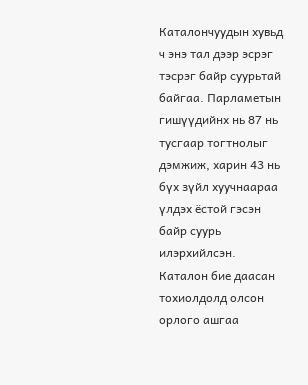Каталончуудын хувьд ч энэ тал дээр эсрэг тэсрэг байр суурьтай байгаа. Парламетын гишүүдийнх нь 87 нь тусгаар тогтнолыг дэмжиж, харин 43 нь бүх зүйл хуучнаараа үлдэх ёстой гэсэн байр суурь илэрхийлсэн.
Каталон бие даасан тохиолдолд олсон орлого ашгаа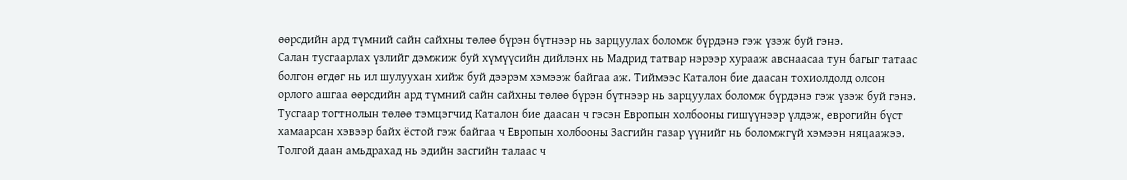өөрсдийн ард түмний сайн сайхны төлөө бүрэн бүтнээр нь зарцуулах боломж бүрдэнэ гэж үзэж буй гэнэ.
Салан тусгаарлах үзлийг дэмжиж буй хүмүүсийн дийлэнх нь Мадрид татвар нэрээр хурааж авснаасаа тун багыг татаас болгон өгдөг нь ил шулуухан хийж буй дээрэм хэмээж байгаа аж. Тиймээс Каталон бие даасан тохиолдолд олсон орлого ашгаа өөрсдийн ард түмний сайн сайхны төлөө бүрэн бүтнээр нь зарцуулах боломж бүрдэнэ гэж үзэж буй гэнэ.
Тусгаар тогтнолын төлөө тэмцэгчид Каталон бие даасан ч гэсэн Европын холбооны гишүүнээр үлдэж, еврогийн бүст хамаарсан хэвээр байх ёстой гэж байгаа ч Европын холбооны Засгийн газар үүнийг нь боломжгүй хэмээн няцаажээ. Толгой даан амьдрахад нь эдийн засгийн талаас ч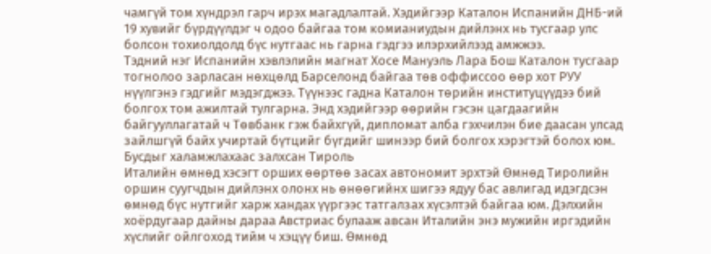чамгүй том хүндрэл гарч ирэх магадлалтай. Хэдийгээр Каталон Испанийн ДНБ-ий 19 хувийг бүрдүүлдэг ч одоо байгаа том комианиудын дийлэнх нь тусгаар улс болсон тохиолдолд бүс нутгаас нь гарна гэдгээ илэрхийлээд амжжээ.
Тэдний нэг Испанийн хэвлэлийн магнат Хосе Мануэль Лара Бош Каталон тусгаар тогнолоо зарласан нөхцөлд Барселонд байгаа төв оффиссоо өөр хот РУУ нүүлгэнэ гэдгийг мэдэгджээ. Түүнээс гадна Каталон төрийн институцүүдээ бий болгох том ажилтай тулгарна. Энд хэдийгээр өөрийн гэсэн цагдаагийн байгууллагатай ч Төвбанк гэж байхгүй, дипломат алба гэхчилэн бие даасан улсад зайлшгүй байх учиртай бүтцийг бүгдийг шинээр бий болгох хэрэгтэй болох юм.
Бусдыг халамжлахаас залхсан Тироль
Италийн өмнөд хэсэгт орших өөртөө засах автономит эрхтэй Өмнөд Тиролийн оршин суугчдын дийлэнх олонх нь өнөөгийнх шигээ ядуу бас авлигад идэгдсэн өмнөд бүс нутгийг харж хандах үүргээс татгалзах хүсэлтэй байгаа юм. Дэлхийн хоёрдугаар дайны дараа Австриас булааж авсан Италийн энэ мужийн иргэдийн хүслийг ойлгоход тийм ч хэцүү биш. Өмнөд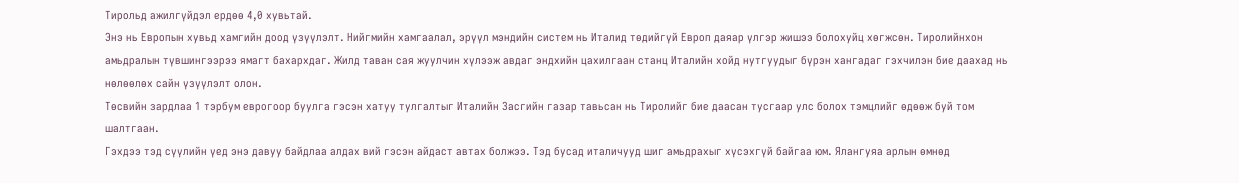Тирольд ажилгүйдэл ердөө 4,0 хувьтай.
Энэ нь Европын хувьд хамгийн доод үзүүлэлт. Нийгмийн хамгаалал, эрүүл мэндийн систем нь Италид төдийгүй Европ даяар үлгэр жишээ болохуйц хөгжсөн. Тиролийнхон амьдралын түвшингээрээ ямагт бахархдаг. Жилд таван сая жуулчин хүлээж авдаг эндхийн цахилгаан станц Италийн хойд нутгуудыг бүрэн хангадаг гэхчилэн бие даахад нь нөлөөлөх сайн үзүүлэлт олон.
Төсвийн зардлаа 1 тэрбум еврогоор буулга гэсэн хатуу тулгалтыг Италийн Засгийн газар тавьсан нь Тиролийг бие даасан тусгаар улс болох тэмцлийг өдөөж буй том шалтгаан.
Гэхдээ тэд сүүлийн үед энэ давуу байдлаа алдах вий гэсэн айдаст автах болжээ. Тэд бусад италичууд шиг амьдрахыг хүсэхгүй байгаа юм. Ялангуяа арлын өмнөд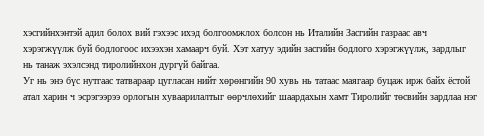хэсгийнхэнтэй адил болох вий гэхээс ихэд болгоомжлох болсон нь Италийн Засгийн газраас авч хэрэгжүүлж буй бодлогоос ихээхэн хамаарч буй. Хэт хатуу эдийн засгийн бодлого хэрэгжүүлж, зардлыг нь танаж эхэлсэнд тиролийнхон дургүй байгаа.
Уг нь энэ бүс нутгаас татвараар цугласан нийт хөрөнгийн 90 хувь нь татаас маягаар буцаж ирж байх ёстой атал харин ч эсрэгээрээ орлогын хуваарилалтыг өөрчлөхийг шаардахын хамт Тиролийг төсвийн зардлаа нэг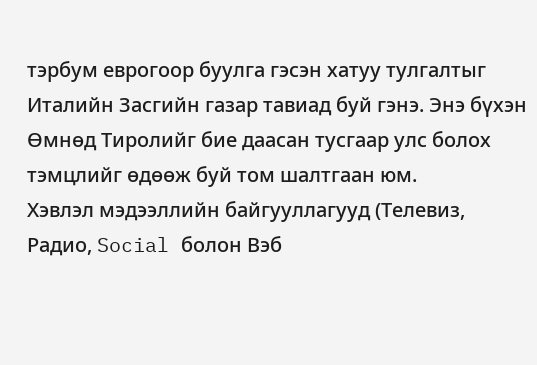тэрбум еврогоор буулга гэсэн хатуу тулгалтыг Италийн Засгийн газар тавиад буй гэнэ. Энэ бүхэн Өмнөд Тиролийг бие даасан тусгаар улс болох тэмцлийг өдөөж буй том шалтгаан юм.
Хэвлэл мэдээллийн байгууллагууд (Телевиз, Радио, Social болон Вэб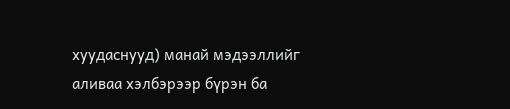хуудаснууд) манай мэдээллийг аливаа хэлбэрээр бүрэн ба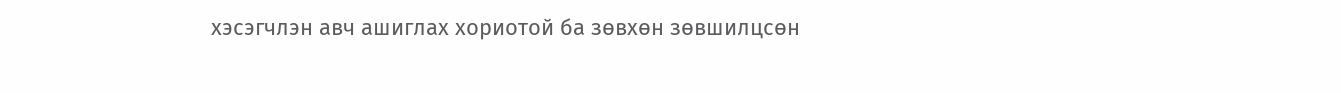хэсэгчлэн авч ашиглах хориотой ба зөвхөн зөвшилцсөн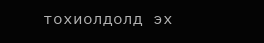тохиолдолд эх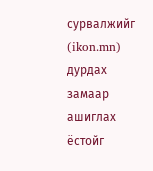сурвалжийг (ikon.mn) дурдах замаар ашиглах ёстойг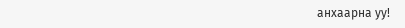анхаарна уу!